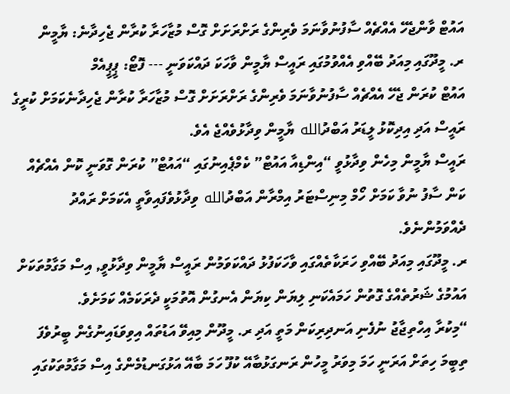އައުޓް ވާންޖެހޭ އެއްޗެއް ސާފުނުވާނަމަ ވެރިންގެ ރަށްރަށަށް ގޮސް މުޒާހަރާ ކުރާން ޖެހިދާނެ: ޔާމީން
ރ. މީދޫގައި މިއަދު ބޭއްވި އެއްވުމުގައި ރައީސް ޔާމީން ވާހަކަ ދައްކަވަނީ --- ފޮޓޯ: ޕީޕީއެމް
އައުޓް ކުރަން ޖެހޭ އެއްޗެއް ސާފުނުވާނަމަ ވެރިންގެ ރަށްރަށަށް ގޮސް މުޒާހަރާ ކުރާން ޖެހިދާނެކަމަށް ކުރީގެ ރައީސް އަދި އިދިކޮޅު ލީޑަރު އަބްދުالله ޔާމީން ވިދާޅުވެއްޖެ އެވެ.
ރައީސް ޔާމީން މިހެން ވިދާޅުވީ “އިންޑިއާ އައުޓް” ކެމްޕެއިނުގައި “އައުޓް” ކުރަން ގޮވަނީ ކޮން އެއްޗެއް ކަން ސާފު ނުވާ ކަމަށް ހޯމް މިނިސްޓަރު އިމްރާން އަބްދުالله ވިދާޅުވެފައިވާތީ އެކަމަށް ރައްދު ދެއްވަމުންނެވެ.
ރ. މީދޫގައި މިއަދު ބޭއްވި ހަރަކާތެއްގައި ވާހަކަފުޅު ދައްކަވަމުން ރައީސް ޔާމީން ވިދާޅުވީ, އިސް މަގާމުތަކަށް އައުމުގެ ޝަރުތެއްގެ ގޮތުން ހަމައެކަނި ލިޔަން ކިޔަން އެނގުން އޮތުމަކީ ދެރަކަމެއް ކަމަށެވެ.
“މިކުރާ އިހްތިޖާޖު ނުފެނި އަނދިރިކަން މަތީ އަދި ރ. މީދޫން މިއިވޭ އަޑުތައް އިވިވަޑައިނުގެން ބީރުވެފަ ތިބީމަ ހިތަށް އަރަނީ ހަމަ މިވަރު މީހުން ރަނގަޅުބާއޭ ކުފޫ ހަމަ ބާއޭ އަޅުގަނޑުމެންގެ އިސް މަގާމުތަކުގައި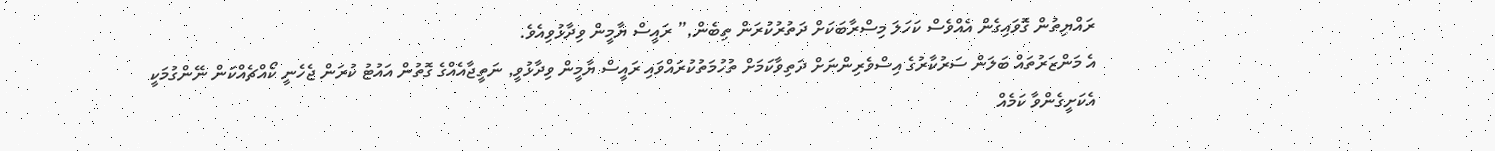ރައްޔިތުން ގޮވައިގެން އެއްވެސް ކަހަލަ މިސްރާބަކަށް ދަތުރުކުރަން ތިބެން,” ރައީސް ޔާމީން ވިދާޅުވިއެވެ.
އެ މަންޒަރުތައް ބަލަން ސަރުކާރުގެ އިސްވެރިންނަށް ދަތިވާކަމަށް ތުހުމަތުކުރައްވައި ރައީސް ޔާމީން ވިދާޅުވީ, ނަތީޖާއެއްގެ ގޮތުން އައުޓު ކުރަން ޖެހެނީ ކޯއްޗެއްކަން ނޭންގުމަކީ އެކަށީގެންވާ ކަމެއް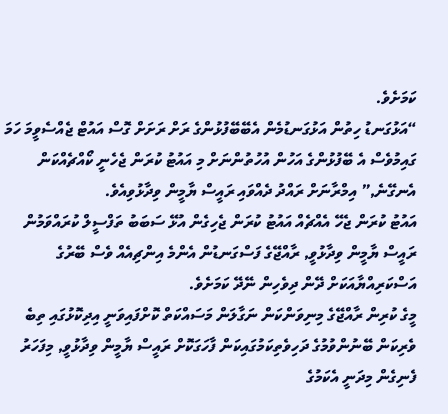ކަމަށެވެ.
“އަޅުގަނޑު ހިތުން އަޅުގަނޑުމެން އެބޭބޭފުޅުންގެ ރަށް ރަށަށް ގޮސް އައުޓް ޖެއްސެވީމަ ހަމަ ގައިމުވެސް އެ ބޭފުޅުންގެ އަހުން އުހުތުންނަށް މި އައުޓު ކުރަން ޖެހެނީ ކޯއްޗެއްކަން އެނގޭނެ,” އިމްރާނަށް ރައްދު ދެއްވައި ރައީސް ޔާމީން ވިދާޅުވިއެވެ.
އައުޓު ކުރަން ޖެހޭ އެއްޗެއް އައުޓު ކުރަން ޖެހިގެން އުޅޭ ސަބަބު ތަފްސީލް ކުރައްވަމުން ރައީސް ޔާމީން ވިދާޅުވީ, ރާއްޖޭގެ ފަސްގަނޑުން އެންމެ އިންޗިއެއް ވެސް ބޭރުގެ އަސްކަރިއްޔާއަކަށް ދޭން ދިވެހިން ނޭދޭ ކަމަށެވެ.
މީގެ ކުރިން ރާއްޖޭގެ މިނިވަންކަން ނަގާލަން މަސައްކަތް ކޮށްފައިވަނީ އިދިކޮޅުގައި ތިބެ ވެރިކަން ބޭނުންވުމުގެ ދަހިވެތިކަމުގައިކަން ފާހަގަކޮށް ރައީސް ޔާމީން ވިދާޅުވީ, މިފަހަރު ފެނިގެން މިދަނީ އެކަމުގެ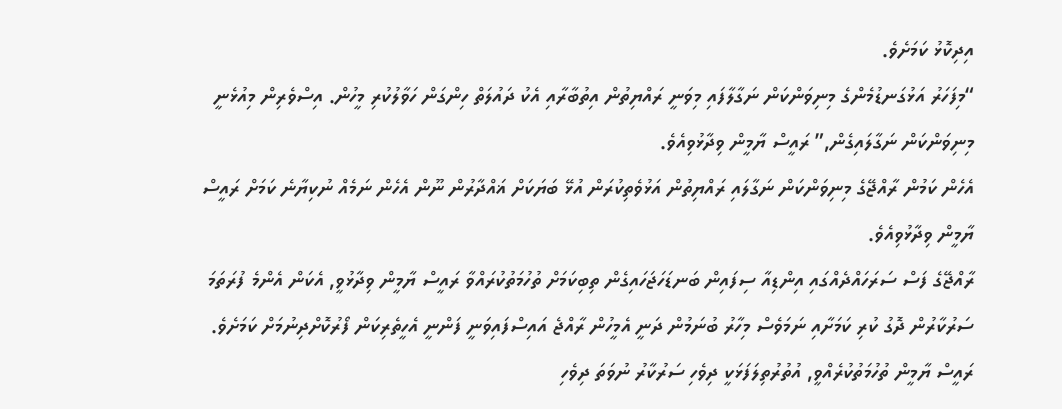އިދިކޮޅު ކަމަށެވެ.
“މިފަހަރު އަޅުގަނޑުމެންގެ މިނިވަންކަން ނަގާލާފައި މިވަނީ ރައްޔިތުން އިތުބާރާއި އެކު ދައުލަތް ހިންގަން ހަވާލުކުރި މީހުން. އިސްވެރިން މިއުޅެނީ މިނިވަންކަން ނަގާލައިގެން,” ރައީސް ޔާމީން ވިދާޅުވިއެވެ.
އެހެން ކަމުން ރާއްޖޭގެ މިނިވަންކަން ނަގާލައި ރައްޔިތުން އަޅުވެތިކުރަން އުޅޭ ބަޔަކަށް ޣައްދާރުން ނޫން އެހެން ނަމެއް ނުކިޔާނެ ކަމަށް ރައީސް ޔާމީން ވިދާޅުވިއެވެ.
ރާއްޖޭގެ ފަސް ސަރަހައްދެއްގައި އިންޑިއާ ސިފައިން ބަނޑަހަޖަހައިގެން ތިބިކަމަށް ތުހުމަތުކުރައްވާ ރައީސް ޔާމީން ވިދާޅުވީ, އެކަން އެންމެ ފުރަތަމަ ސަރުކާރުން ދޮގު ކުރި ކަމަށާއި ނަމަވެސް މިހާރު ބުނަމުން ދަނީ އެމީހުން ރާއްޖެ އައިސްފައިވަނީ ފަންނީ އެހީތެރިކަން ފޯރުކޮށްދިނުމަށް ކަމަށެވެ.
ރައީސް ޔާމީން ތުހުމަތުކުރެއްވީ, އުތުރުތިލަފަޅަކީ ދިވެހި ސަރުކާރު ނުވަތަ ދިވެހި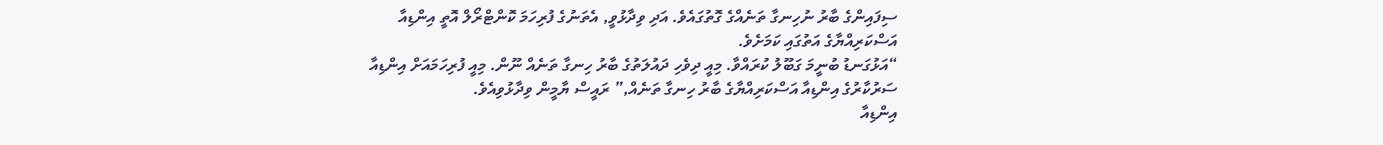ސިފައިންގެ ބާރު ނުހިނގާ ތަނެއްގެ ގޮތުގައެވެ. އަދި ވިދާޅުވީ, އެތަނުގެ ފުރިހަމަ ކޮންޓްރޯލް އޮތީ އިންޑިއާ އަސްކަރިއްޔާގެ އަތުގައި ކަމަށެވެ.
“އަޅުގަނޑު ބުނީމަ ގަބޫލު ކުރައްވާ. މިއީ ދިވެހި ދައުލަތުގެ ބާރު ހިނގާ ތަނެއް ނޫން. މިއީ ފުރިހަމައަށް އިންޑިއާ ސަރުކާރުގެ އިންޑިއާ އަސްކަރިއްޔާގެ ބާރު ހިނގާ ތަނެއް,” ރައީސް ޔާމީން ވިދާޅުވިއެވެ.
އިންޑިއާ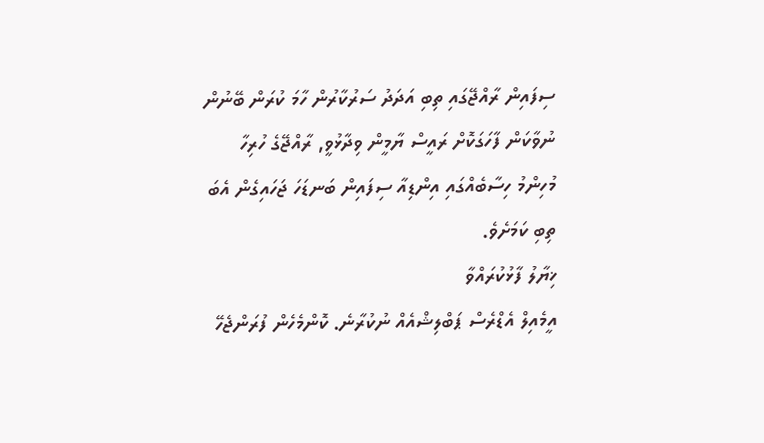ސިފައިން ރާއްޖޭގައި ތިބި އަދަދު ސަރުކާރުން ހާމަ ކުރަން ބޭނުން ނުވާކަން ފާހަގަކޮށް ރައީސް ޔާމީން ވިދާޅުވީ, ރާއްޖޭގެ ހުރިހާ މުހިންމު ހިސާބެއްގައި އިންޑިއާ ސިފައިން ބަނޑަހަ ޖަހައިގެން އެބަ ތިބި ކަމަށެވެ.
ޚިޔާލު ފާޅުކުރައްވާ
އީމެއިލް އެޑްރެސް ޕަބްލިޝްއެއް ނުކުރާނެ. ކޮންމެހެން ފުރަންޖެހޭ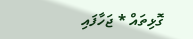ގޮޅިތައް * ޖަހާފައި